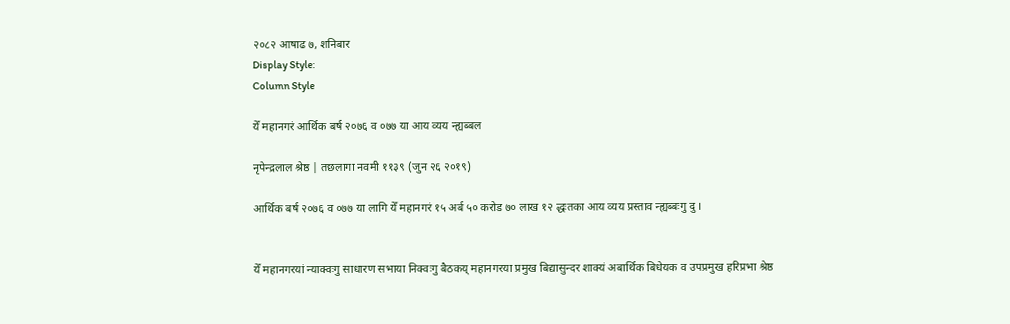२०८२ आषाढ ७, शनिबार
Display Style:
Column Style

येँ महानगरं आर्थिक बर्ष २०७६ व ०७७ या आय व्यय न्ह्यब्बल

नृपेन्द्रलाल श्रेष्ठ | तछलागा नवमी ११३९ (जुन २६ २०१९)

आर्थिक बर्ष २०७६ व ०७७ या लागि येँ महानगरं १५ अर्ब ५० करोड ७० लाख १२ द्धःतका आय व्यय प्रस्ताव न्ह्यब्बःगु दु ।


येँ महानगरयां न्याक्वःगु साधारण सभाया निक्वःगु बैठकय् महानगरया प्रमुख बिद्यासुन्दर शाक्यं अबार्थिक बिधेयक व उपप्रमुख हरिप्रभा श्रेष्ठ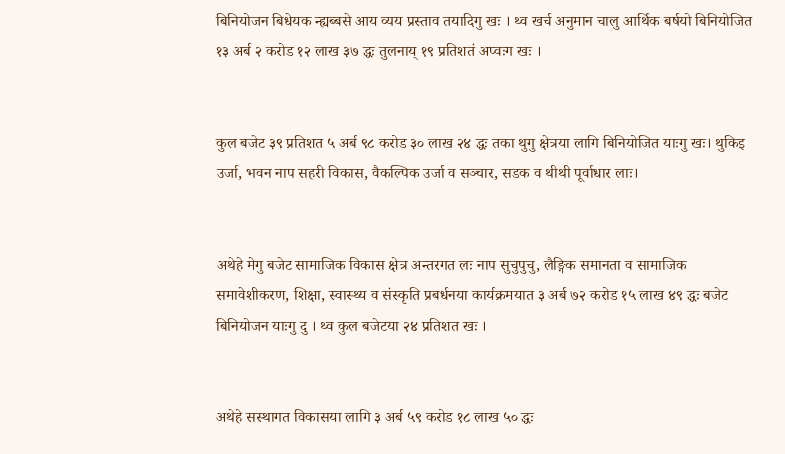बिनियोजन बिधेयक न्ह्यब्बसे आय व्यय प्रस्ताव तयादिगु खः । थ्व खर्च अनुमान चालु आर्थिक बर्षयो बिनियोजित  १३ अर्ब २ करोड १२ लाख ३७ द्धः तुलनाय् १९ प्रतिशतं अप्वःग खः ।


कुल बजेट ३९ प्रतिशत ५ अर्ब ९८ करोड ३० लाख २४ द्धः तका थुगु क्षेत्रया लागि बिनियोजित याःगु खः। थुकिइ उर्जा, भवन नाप सहरी विकास, वैकल्पिक उर्जा व सञ्चार, सडक व थीथी पूर्वाधार लाः।


अथेहे मेगु बजेट सामाजिक विकास क्षेत्र अन्तरगत लः नाप सुचुपुचु, लैङ्गिक समानता व सामाजिक समावेशीकरण, शिक्षा, स्वास्थ्य व संस्कृति प्रबर्धनया कार्यक्रमयात ३ अर्ब ७२ करोड १५ लाख ४९ द्धः बजेट बिनियोजन याःगु दु । थ्व कुल बजेटया २४ प्रतिशत खः ।


अथेहे सस्थागत विकासया लागि ३ अर्ब ५९ करोड १८ लाख ५० द्धः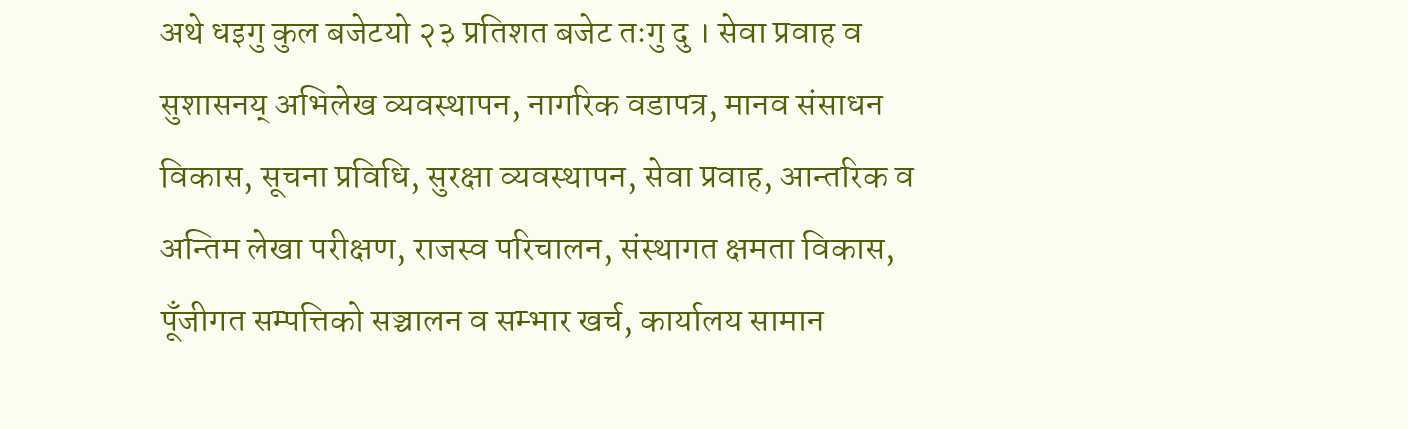अथे धइगु कुल बजेटयो २३ प्रतिशत बजेट तःगु दु । सेवा प्रवाह व सुशासनय् अभिलेख व्यवस्थापन, नागरिक वडापत्र, मानव संसाधन विकास, सूचना प्रविधि, सुरक्षा व्यवस्थापन, सेवा प्रवाह, आन्तरिक व अन्तिम लेखा परीक्षण, राजस्व परिचालन, संस्थागत क्षमता विकास, पूँजीगत सम्पत्तिको सञ्चालन व सम्भार खर्च, कार्यालय सामान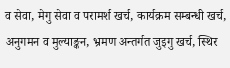व सेवा, मेगु सेवा व परामर्श खर्च, कार्यक्रम सम्बन्धी खर्च, अनुगमन व मुल्याङ्कन, भ्रमण अन्तर्गत जुइगु खर्च, स्थिर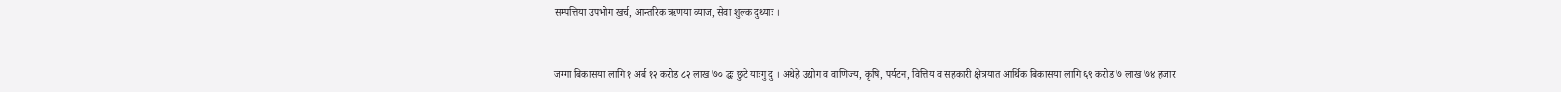सम्पत्तिया उपभोग खर्च, आन्तरिक ऋणया व्याज, सेवा शुल्क दुथ्याः ।


जग्गा बिकासया लागि १ अर्ब १२ करोड ८२ लाख ७० द्धः छुटे याःगु दु । अथेहे उद्योग व वाणिज्य, कृषि, पर्यटन, वित्तिय व सहकारी क्षेत्रयात आर्थिक बिकासया लागि ६९ करोड ७ लाख ७४ हजार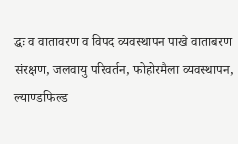द्धः व वातावरण व विपद व्यवस्थापन पाखे वाताबरण संरक्षण, जलवायु परिवर्तन, फोहोरमैला व्यवस्थापन, ल्याण्डफिल्ड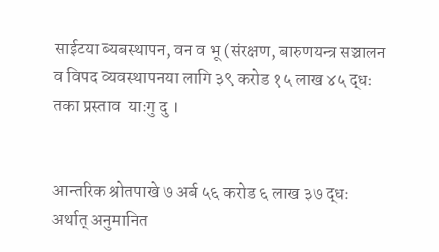साईटया ब्यबस्थापन, वन व भू (संरक्षण, बारुणयन्त्र सञ्चालन व विपद व्यवस्थापनया लागि ३९ करोड १५ लाख ४५ द्धः तका प्रस्ताव  याःगु दु ।


आन्तरिक श्रोतपाखे ७ अर्ब ५६ करोड ६ लाख ३७ द्धः अर्थात् अनुमानित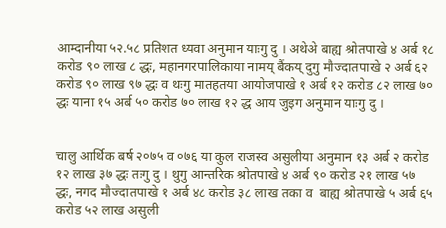आम्दानीया ५२.५८ प्रतिशत ध्यवा अनुमान याःगु दु । अथेअ‍े बाह्य श्रोतपाखे ४ अर्ब १८ करोड ९० लाख ८ द्धः, महानगरपालिकाया नामय् बैंकय् दुगु मौज्दातपाखे २ अर्ब ६२ करोड ९० लाख ९७ द्धः व थःगु मातहतया आयोजपाखे १ अर्ब १२ करोड ८२ लाख ७० द्धः याना १५ अर्ब ५० करोड ७० लाख १२ द्ध आय जुइग अनुमान याःगु दु ।


चालु आर्थिक बर्ष २०७५ व ०७६ या कुल राजस्व असुलीया अनुमान १३ अर्ब २ करोड १२ लाख ३७ द्धः तःगु दु । थुगु आन्तरिक श्रोतपाखे ४ अर्ब ९० करोड २१ लाख ५७ द्धः, नगद मौज्दातपाखे १ अर्ब ४८ करोड ३८ लाख तका व  बाह्य श्रोतपाखे ५ अर्ब ६५ करोड ५२ लाख असुली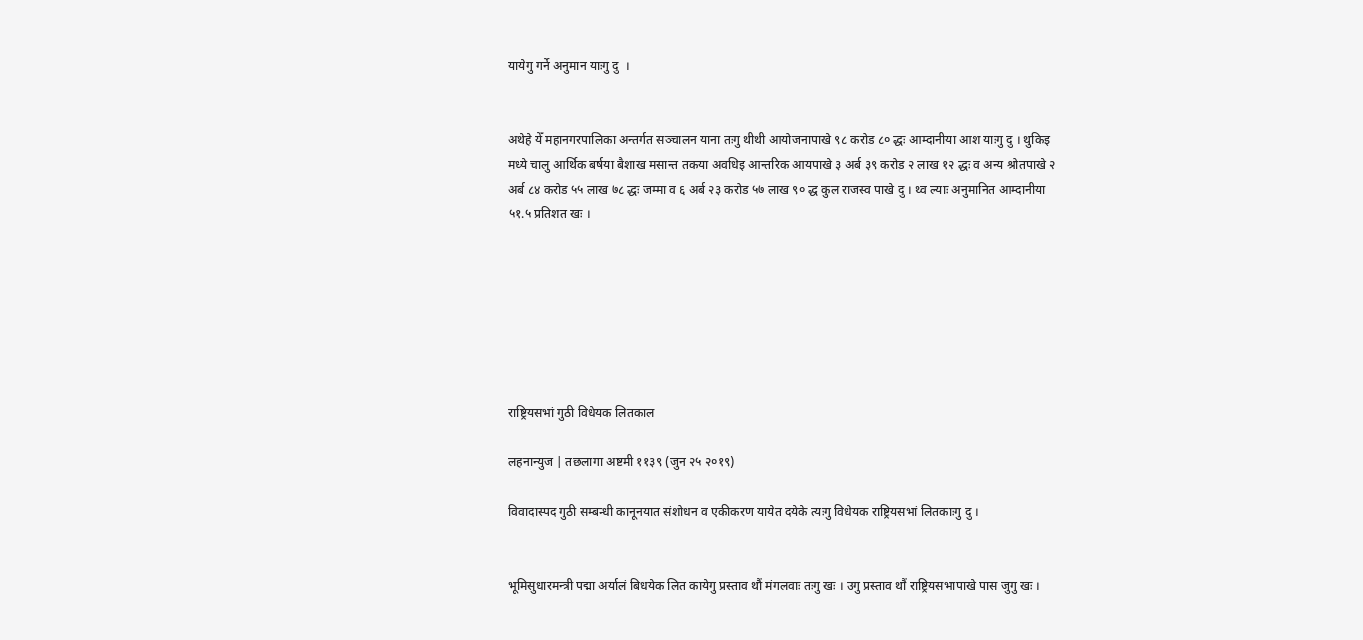यायेगु गर्ने अनुमान याःगु दु  ।


अथेहे येँ महानगरपालिका अन्तर्गत सञ्चालन याना तःगु थीथी आयोजनापाखे ९८ करोड ८० द्धः आम्दानीया आश याःगु दु । थुकिइ मध्ये चालु आर्थिक बर्षया बैशाख मसान्त तकया अवधिइ आन्तरिक आयपाखे ३ अर्ब ३९ करोड २ लाख १२ द्धः व अन्य श्रोतपाखे २ अर्ब ८४ करोड ५५ लाख ७८ द्धः जम्मा व ६ अर्ब २३ करोड ५७ लाख ९० द्ध कुल राजस्व पाखे दु । थ्व ल्याः अनुमानित आम्दानीया ५१.५ प्रतिशत खः ।







राष्ट्रियसभां गुठी विधेयक लितकाल

लहनान्युज | तछलागा अष्टमी ११३९ (जुन २५ २०१९)

विवादास्पद गुठी सम्बन्धी कानूनयात संशोधन व एकीकरण यायेत दयेके त्यःगु विधेयक राष्ट्रियसभां लितकाःगु दु ।


भूमिसुधारमन्त्री पद्मा अर्यालं बिधयेक लित कायेगु प्रस्ताव थौं मंगलवाः तःगु खः । उगु प्रस्ताव थौं राष्ट्रियसभापाखे पास जुगु खः ।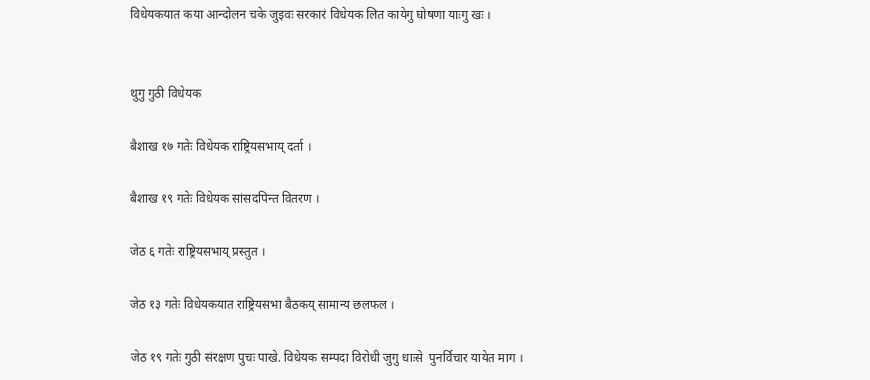विधेयकयात कया आन्दोलन चके जुइवः सरकारं विधेयक लित कायेगु घोषणा याःगु खः ।


थुगु गुठी विधेयक

बैशाख १७ गतेः विधेयक राष्ट्रियसभाय् दर्ता ।

बैशाख १९ गतेः विधेयक सांसदपिन्त वितरण ।

जेठ ६ गतेः राष्ट्रियसभाय् प्रस्तुत ।

जेठ १३ गतेः विधेयकयात राष्ट्रियसभा बैठकय् सामान्य छलफल ।

जेठ १९ गतेः गुठी संरक्षण पुचः पाखे. विधेयक सम्पदा विरोधी जुगु धाःसे  पुनर्विचार यायेत माग ।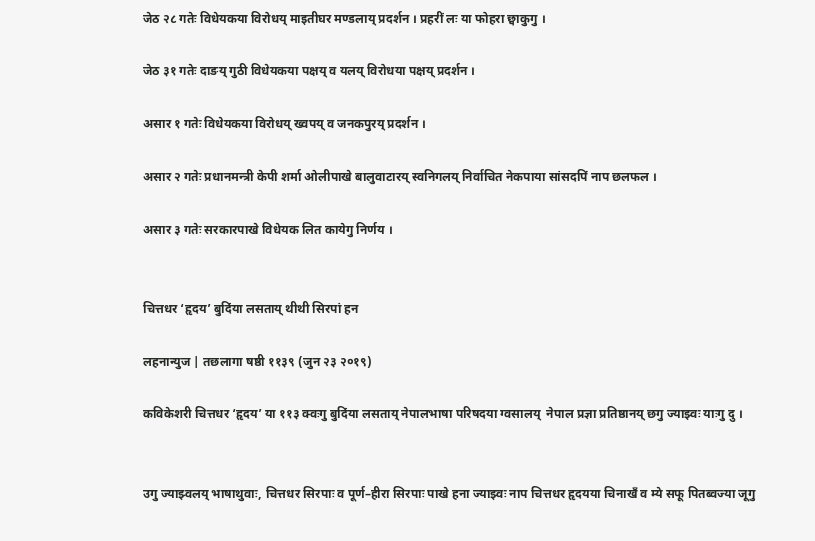जेठ २८ गतेः विधेयकया विरोधय् माइतीघर मण्डलाय् प्रदर्शन । प्रहरीं लः या फोहरा छ्वाकुगु ।

जेठ ३१ गतेः दाङय् गुठी विधेयकया पक्षय् व यलय् विरोधया पक्षय् प्रदर्शन ।

असार १ गतेः विधेयकया विरोधय् ख्वपय् व जनकपुरय् प्रदर्शन ।

असार २ गतेः प्रधानमन्त्री केपी शर्मा ओलीपाखे बालुवाटारय् स्वनिगलय् निर्वाचित नेकपाया सांसदपिं नाप छलफल ।

असार ३ गतेः सरकारपाखे विधेयक लित कायेगु निर्णय ।


चित्तधर ‘हृदय’ बुदिंया लसताय् थीथी सिरपां हन

लहनान्युज | तछलागा षष्ठी ११३९ (जुन २३ २०१९)

कविकेशरी चित्तधर ‘हृदय’ या ११३ क्वःगु बुदिंया लसताय् नेपालभाषा परिषदया ग्वसालय्  नेपाल प्रज्ञा प्रतिष्ठानय् छगु ज्याझ्वः याःगु दु ।


उगु ज्याझ्वलय् भाषाथुवाः, चित्तधर सिरपाः व पूर्ण–हीरा सिरपाः पाखे हना ज्याझ्वः नाप चित्तधर हृदयया चिनाखँ व म्ये सफू पितब्वज्या जूगु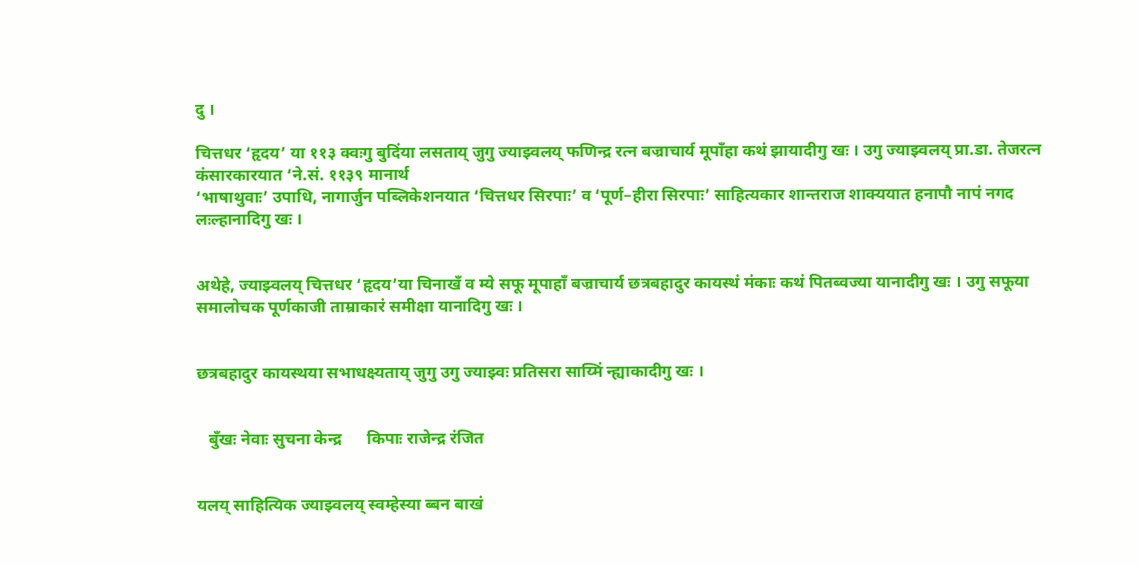दु ।

चित्तधर ‘हृदय’ या ११३ क्वःगु बुदिंया लसताय् जुगु ज्याझ्वलय् फणिन्द्र रत्न बज्राचार्य मूपाँहा कथं झायादीगु खः । उगु ज्याझ्वलय् प्रा.डा. तेजरत्न कंसारकारयात ‘ने.सं. ११३९ मानार्थ
‘भाषाथुवाः’ उपाधि, नागार्जुन पब्लिकेशनयात ‘चित्तधर सिरपाः’ व ‘पूर्ण–हीरा सिरपाः’ साहित्यकार शान्तराज शाक्ययात हनापौ नापं नगद लःल्हानादिगु खः ।


अथेहे, ज्याझ्वलय् चित्तधर ‘हृदय’या चिनाखँ व म्ये सफू मूपाहाँ बज्राचार्य छत्रबहादुर कायस्थं मंकाः कथं पितब्वज्या यानादीगु खः । उगु सफूया समालोचक पूर्णकाजी ताम्राकारं समीक्षा यानादिगु खः ।


छत्रबहादुर कायस्थया सभाधक्ष्यताय् जुगु उगु ज्याझ्वः प्रतिसरा साय्मिं न्ह्याकादीगु खः ।


   बुँखः नेवाः सुचना केन्द्र      किपाः राजेन्द्र रंजित


यलय् साहित्यिक ज्याझ्वलय् स्वम्हेस्या ब्बन बाखं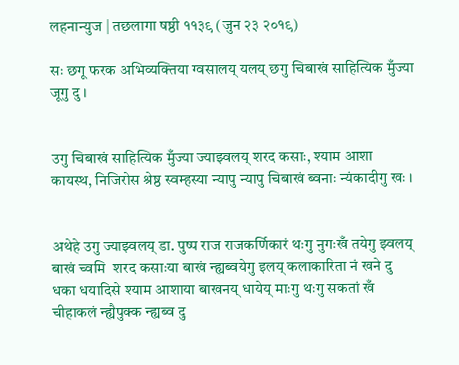लहनान्युज | तछलागा षष्ठी ११३९ (जुन २३ २०१९)

सः छगू फरक अभिव्यक्तिया ग्वसालय् यलय् छगु चिबाखं साहित्यिक मुँज्या जूगु दु ।


उगु चिबाखं साहित्यिक मुँज्या ज्याझ्वलय् शरद कसाः, श्याम आशा कायस्थ, निजिरोस श्रेष्ठ स्वम्हस्या न्यापु न्यापु चिबाखं ब्वनाः न्यंकादीगु खः ।


अथेहे उगु ज्याझ्वलय् डा. पुष्प राज राजकर्णिकारं थःगु नुगःखँ तयेगु झ्वलय् बाखं च्वमि  शरद कसाःया बाखं न्ह्यब्वयेगु इलय् कलाकारिता नं खने दु धका धयादिसे श्याम आशाया बाखनय् धायेय् माःगु थःगु सकतां खँ चीहाकलं न्ह्यैपुक्क न्ह्यब्व दु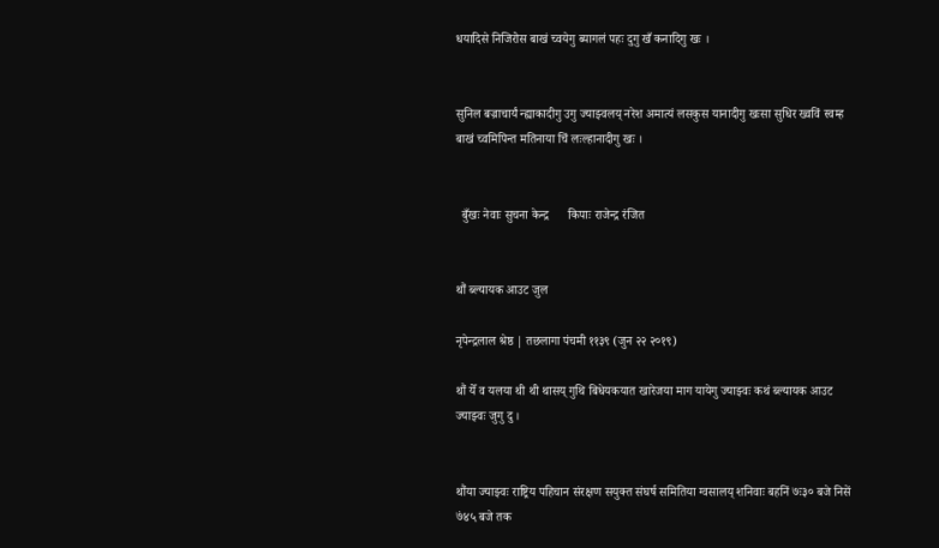धयादिसे निजिरोस बाखं च्वयेगु ब्यागलं पहः दुगु खँ कनादिगु खः ।


सुनिल बज्राचार्यं न्ह्याकादीगु उगु ज्याझ्वलय् नरेश अमात्यं लसकुस यानादीगु खःसा सुधिर ख्वविं स्वम्ह बाखं च्वमिपिन्त मतिनाया चिं लःल्हानादीगु खः ।


  बुँखः नेवाः सुचना केन्द्र      किपाः राजेन्द्र रंजित


थौं ब्ल्यायक आउट जुल

नृपेन्द्रलाल श्रेष्ठ | तछलागा पंचमी ११३९ (जुन २२ २०१९)

थौं येँ व यलया थी थी थासय् गुथि बिधेयकयात खारेजया माग यायेगु ज्याझ्वः कथं ब्ल्यायक आउट ज्याझ्वः जुगु दु ।


थौंया ज्याझ्वः राष्ट्रिय पहिचान संरक्षण सयुक्त संघर्ष समितिया ग्वसालय् शनिवाः बहनिं ७ः३० बजे निसें ७ं४५ बजे तक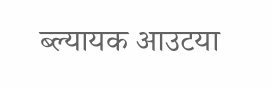ब्ल्यायक आउटया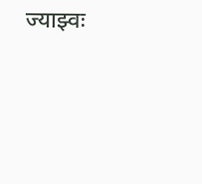ज्याझ्वः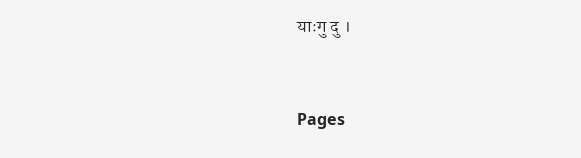याःगु दु ।


Pages